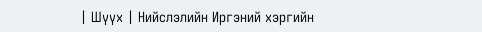| Шүүх | Нийслэлийн Иргэний хэргийн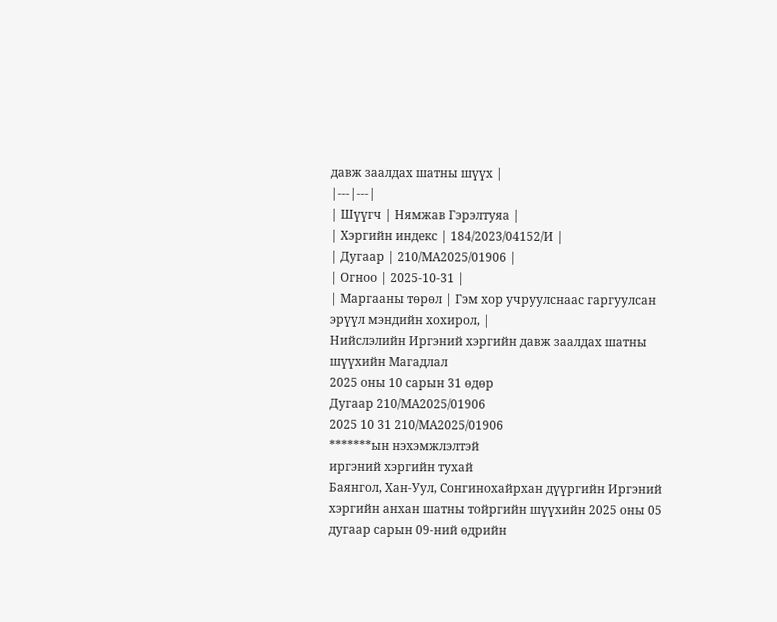давж заалдах шатны шүүх |
|---|---|
| Шүүгч | Нямжав Гэрэлтуяа |
| Хэргийн индекс | 184/2023/04152/И |
| Дугаар | 210/МА2025/01906 |
| Огноо | 2025-10-31 |
| Маргааны төрөл | Гэм хор учруулснаас гаргуулсан эрүүл мэндийн хохирол, |
Нийслэлийн Иргэний хэргийн давж заалдах шатны шүүхийн Магадлал
2025 оны 10 сарын 31 өдөр
Дугаар 210/МА2025/01906
2025 10 31 210/МА2025/01906
*******ын нэхэмжлэлтэй
иргэний хэргийн тухай
Баянгол, Хан-Уул, Сонгинохайрхан дүүргийн Иргэний хэргийн анхан шатны тойргийн шүүхийн 2025 оны 05 дугаар сарын 09-ний өдрийн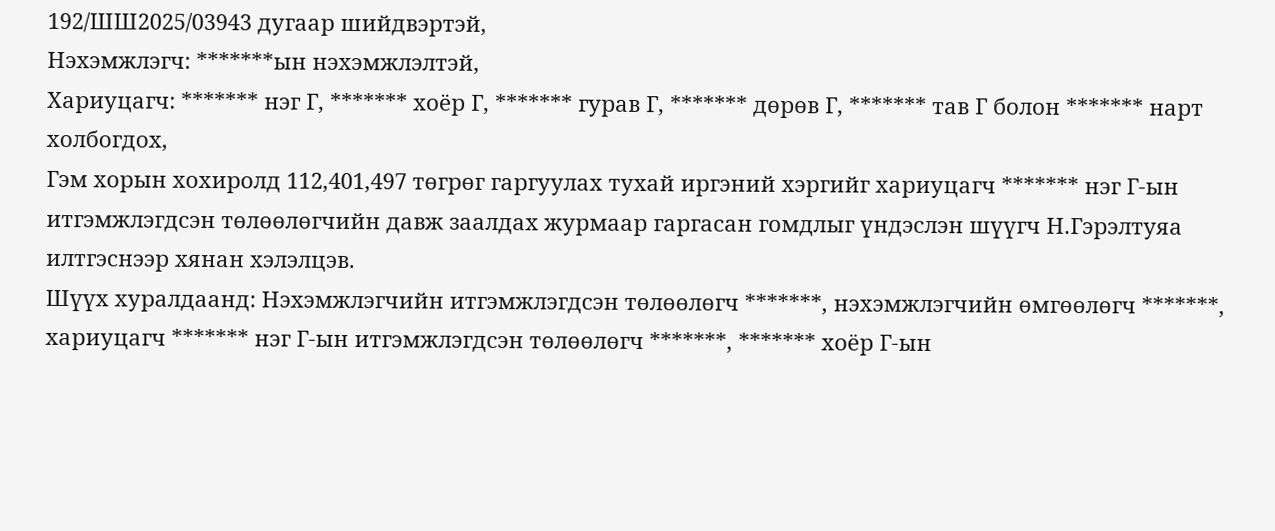192/ШШ2025/03943 дугаар шийдвэртэй,
Нэхэмжлэгч: *******ын нэхэмжлэлтэй,
Хариуцагч: ******* нэг Г, ******* хоёр Г, ******* гурав Г, ******* дөрөв Г, ******* тав Г болон ******* нарт холбогдох,
Гэм хорын хохиролд 112,401,497 төгрөг гаргуулах тухай иргэний хэргийг хариуцагч ******* нэг Г-ын итгэмжлэгдсэн төлөөлөгчийн давж заалдах журмаар гаргасан гомдлыг үндэслэн шүүгч Н.Гэрэлтуяа илтгэснээр хянан хэлэлцэв.
Шүүх хуралдаанд: Нэхэмжлэгчийн итгэмжлэгдсэн төлөөлөгч *******, нэхэмжлэгчийн өмгөөлөгч *******, хариуцагч ******* нэг Г-ын итгэмжлэгдсэн төлөөлөгч *******, ******* хоёр Г-ын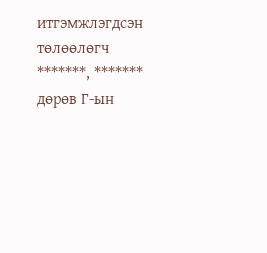итгэмжлэгдсэн төлөөлөгч *******, ******* дөрөв Г-ын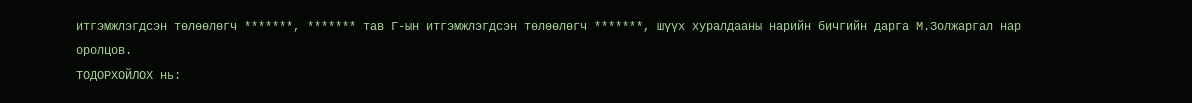итгэмжлэгдсэн төлөөлөгч *******, ******* тав Г-ын итгэмжлэгдсэн төлөөлөгч *******, шүүх хуралдааны нарийн бичгийн дарга М.Золжаргал нар оролцов.
ТОДОРХОЙЛОХ нь: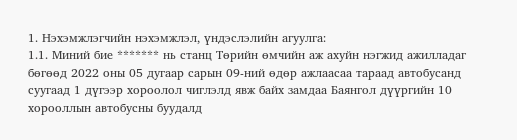1. Нэхэмжлэгчийн нэхэмжлэл, үндэслэлийн агуулга:
1.1. Миний бие ******* нь станц Төрийн өмчийн аж ахуйн нэгжид ажилладаг бөгөөд 2022 оны 05 дугаар сарын 09-ний өдөр ажлаасаа тараад автобусанд суугаад 1 дүгээр хороолол чиглэлд явж байх замдаа Баянгол дүүргийн 10 хорооллын автобусны буудалд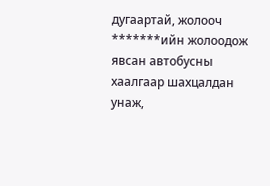дугаартай, жолооч *******ийн жолоодож явсан автобусны хаалгаар шахцалдан унаж,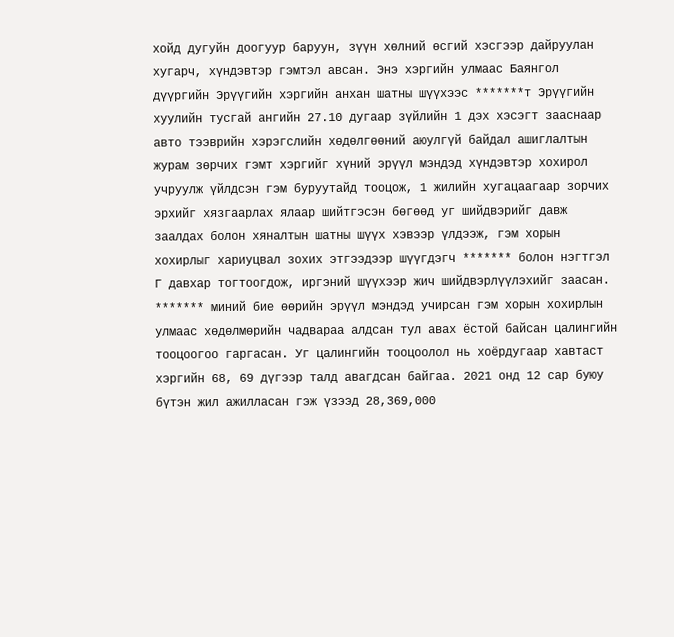хойд дугуйн доогуур баруун, зүүн хөлний өсгий хэсгээр дайруулан хугарч, хүндэвтэр гэмтэл авсан. Энэ хэргийн улмаас Баянгол дүүргийн Эрүүгийн хэргийн анхан шатны шүүхээс *******т Эрүүгийн хуулийн тусгай ангийн 27.10 дугаар зүйлийн 1 дэх хэсэгт зааснаар авто тээврийн хэрэгслийн хөдөлгөөний аюулгүй байдал ашиглалтын журам зөрчих гэмт хэргийг хүний эрүүл мэндэд хүндэвтэр хохирол учруулж үйлдсэн гэм буруутайд тооцож, 1 жилийн хугацаагаар зорчих эрхийг хязгаарлах ялаар шийтгэсэн бөгөөд уг шийдвэрийг давж заалдах болон хяналтын шатны шүүх хэвээр үлдээж, гэм хорын хохирлыг хариуцвал зохих этгээдээр шүүгдэгч ******* болон нэгтгэл Г давхар тогтоогдож, иргэний шүүхээр жич шийдвэрлүүлэхийг заасан. ******* миний бие өөрийн эрүүл мэндэд учирсан гэм хорын хохирлын улмаас хөдөлмөрийн чадвараа алдсан тул авах ёстой байсан цалингийн тооцоогоо гаргасан. Уг цалингийн тооцоолол нь хоёрдугаар хавтаст хэргийн 68, 69 дүгээр талд авагдсан байгаа. 2021 онд 12 сар буюу бүтэн жил ажилласан гэж үзээд 28,369,000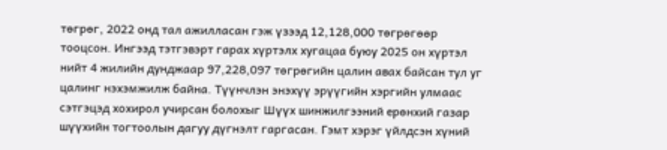төгрөг, 2022 онд тал ажилласан гэж үзээд 12,128,000 төгрөгөөр тооцсон. Ингээд тэтгэвэрт гарах хүртэлх хугацаа буюу 2025 он хүртэл нийт 4 жилийн дунджаар 97,228,097 төгрөгийн цалин авах байсан тул уг цалинг нэхэмжилж байна. Түүнчлэн энэхүү эрүүгийн хэргийн улмаас сэтгэцэд хохирол учирсан болохыг Шүүх шинжилгээний ерөнхий газар шүүхийн тогтоолын дагуу дүгнэлт гаргасан. Гэмт хэрэг үйлдсэн хүний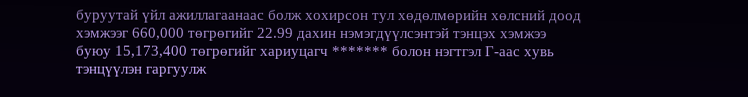буруутай үйл ажиллагаанаас болж хохирсон тул хөдөлмөрийн хөлсний доод хэмжээг 660,000 төгрөгийг 22.99 дахин нэмэгдүүлсэнтэй тэнцэх хэмжээ буюу 15,173,400 төгрөгийг хариуцагч ******* болон нэгтгэл Г-аас хувь тэнцүүлэн гаргуулж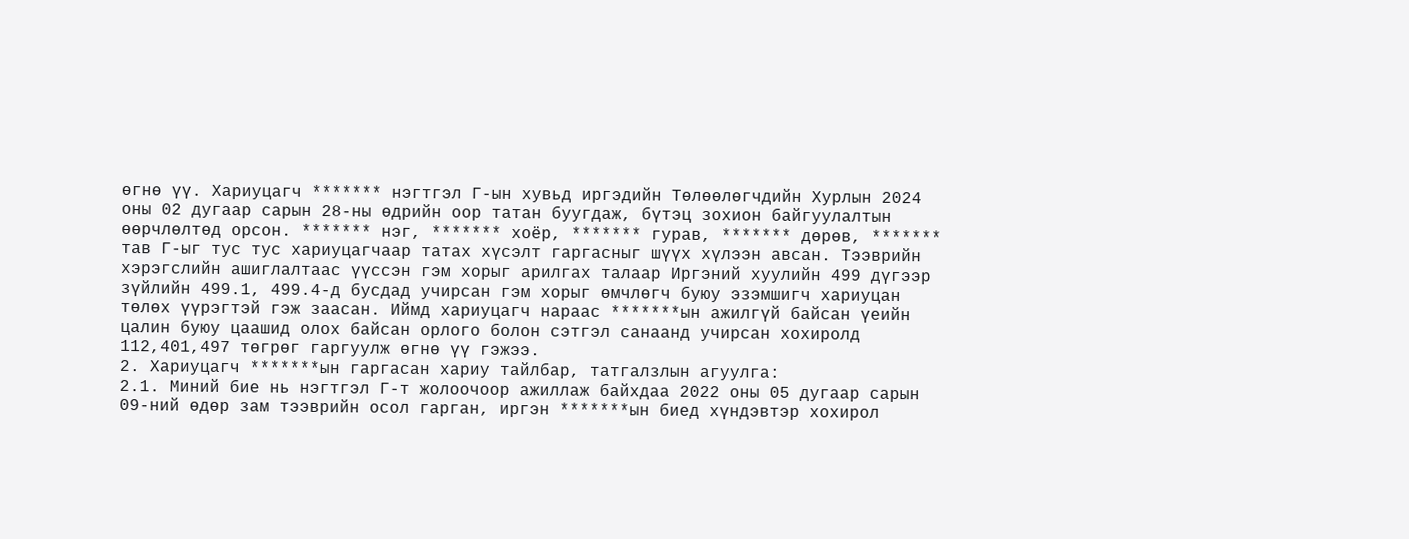өгнө үү. Хариуцагч ******* нэгтгэл Г-ын хувьд иргэдийн Төлөөлөгчдийн Хурлын 2024 оны 02 дугаар сарын 28-ны өдрийн оор татан буугдаж, бүтэц зохион байгуулалтын өөрчлөлтөд орсон. ******* нэг, ******* хоёр, ******* гурав, ******* дөрөв, ******* тав Г-ыг тус тус хариуцагчаар татах хүсэлт гаргасныг шүүх хүлээн авсан. Тээврийн хэрэгслийн ашиглалтаас үүссэн гэм хорыг арилгах талаар Иргэний хуулийн 499 дүгээр зүйлийн 499.1, 499.4-д бусдад учирсан гэм хорыг өмчлөгч буюу эзэмшигч хариуцан төлөх үүрэгтэй гэж заасан. Иймд хариуцагч нараас *******ын ажилгүй байсан үеийн цалин буюу цаашид олох байсан орлого болон сэтгэл санаанд учирсан хохиролд 112,401,497 төгрөг гаргуулж өгнө үү гэжээ.
2. Хариуцагч *******ын гаргасан хариу тайлбар, татгалзлын агуулга:
2.1. Миний бие нь нэгтгэл Г-т жолоочоор ажиллаж байхдаа 2022 оны 05 дугаар сарын 09-ний өдөр зам тээврийн осол гарган, иргэн *******ын биед хүндэвтэр хохирол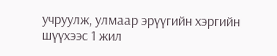учруулж, улмаар эрүүгийн хэргийн шүүхээс 1 жил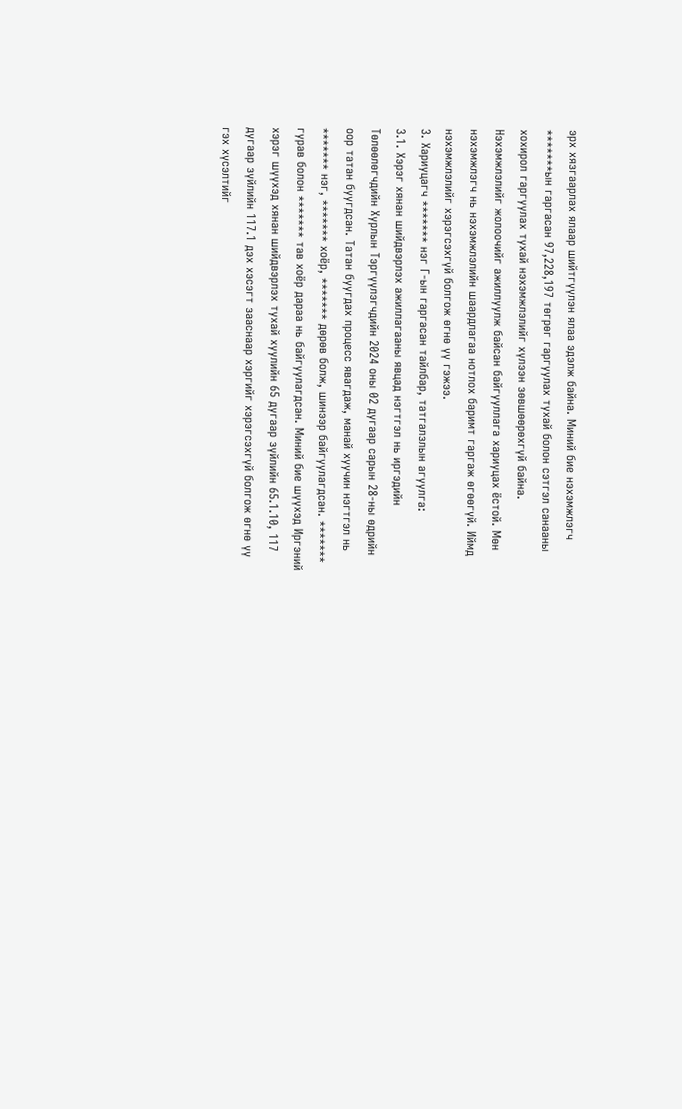эрх хязгаарлах ялаар шийтгүүлэн ялаа эдэлж байна. Миний бие нэхэмжлэгч *******ын гаргасан 97,228,197 төгрөг гаргуулах тухай болон сэтгэл санааны хохирол гаргуулах тухай нэхэмжлэлийг хүлээн зөвшөөрөхгүй байна. Нэхэмжлэлийг жолоочийг ажиллуулж байсан байгууллага хариуцах ёстой. Мөн нэхэмжлэгч нь нэхэмжлэлийн шаардлагаа нотлох баримт гаргаж өгөөгүй. Иймд нэхэмжлэлийг хэрэгсэхгүй болгож өгнө үү гэжээ.
3. Хариуцагч ******* нэг Г-ын гаргасан тайлбар, татгалзлын агуулга:
3.1. Хэрэг хянан шийдвэрлэх ажиллагааны явцад нэгтгэл нь иргэдийн Төлөөлөгчдийн Хурлын Тэргүүлэгчдийн 2024 оны 02 дугаар сарын 28-ны өдрийн оор татан буугдсан. Татан буугдах процесс явагдаж, манай хуучин нэгтгэл нь ******* нэг, ******* хоёр, ******* дөрөв болж, шинээр байгуулагдсан. ******* гурав болон ******* тав хоёр дараа нь байгуулагдсан. Миний бие шүүхэд Иргэний хэрэг шүүхэд хянан шийдвэрлэх тухай хуулийн 65 дугаар зүйлийн 65.1.10, 117 дугаар зүйлийн 117.1 дэх хэсэгт зааснаар хэргийг хэрэгсэхгүй болгож өгнө үү гэх хүсэлтийг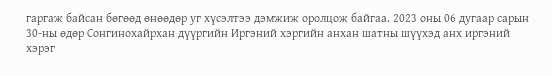гаргаж байсан бөгөөд өнөөдөр уг хүсэлтээ дэмжиж оролцож байгаа. 2023 оны 06 дугаар сарын 30-ны өдөр Сонгинохайрхан дүүргийн Иргэний хэргийн анхан шатны шүүхэд анх иргэний хэрэг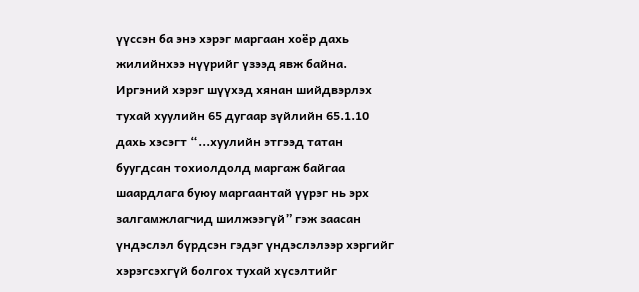үүссэн ба энэ хэрэг маргаан хоёр дахь жилийнхээ нүүрийг үзээд явж байна. Иргэний хэрэг шүүхэд хянан шийдвэрлэх тухай хуулийн 65 дугаар зүйлийн 65.1.10 дахь хэсэгт “...хуулийн этгээд татан буугдсан тохиолдолд маргаж байгаа шаардлага буюу маргаантай үүрэг нь эрх залгамжлагчид шилжээгүй” гэж заасан үндэслэл бүрдсэн гэдэг үндэслэлээр хэргийг хэрэгсэхгүй болгох тухай хүсэлтийг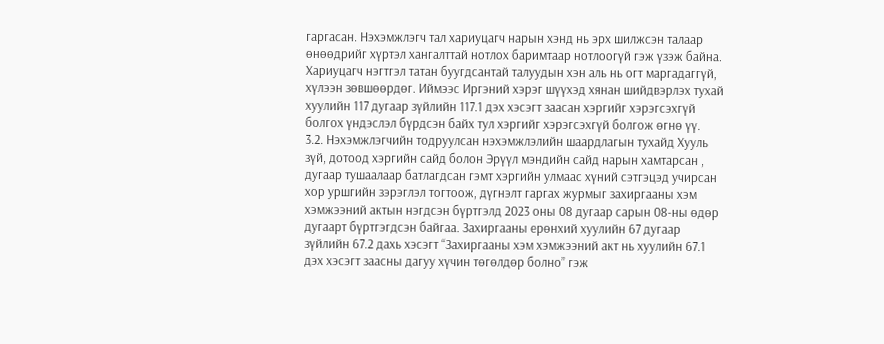гаргасан. Нэхэмжлэгч тал хариуцагч нарын хэнд нь эрх шилжсэн талаар өнөөдрийг хүртэл хангалттай нотлох баримтаар нотлоогүй гэж үзэж байна. Хариуцагч нэгтгэл татан буугдсантай талуудын хэн аль нь огт маргадаггүй, хүлээн зөвшөөрдөг. Иймээс Иргэний хэрэг шүүхэд хянан шийдвэрлэх тухай хуулийн 117 дугаар зүйлийн 117.1 дэх хэсэгт заасан хэргийг хэрэгсэхгүй болгох үндэслэл бүрдсэн байх тул хэргийг хэрэгсэхгүй болгож өгнө үү.
3.2. Нэхэмжлэгчийн тодруулсан нэхэмжлэлийн шаардлагын тухайд Хууль зүй, дотоод хэргийн сайд болон Эрүүл мэндийн сайд нарын хамтарсан , дугаар тушаалаар батлагдсан гэмт хэргийн улмаас хүний сэтгэцэд учирсан хор уршгийн зэрэглэл тогтоож, дүгнэлт гаргах журмыг захиргааны хэм хэмжээний актын нэгдсэн бүртгэлд 2023 оны 08 дугаар сарын 08-ны өдөр дугаарт бүртгэгдсэн байгаа. Захиргааны ерөнхий хуулийн 67 дугаар зүйлийн 67.2 дахь хэсэгт “Захиргааны хэм хэмжээний акт нь хуулийн 67.1 дэх хэсэгт заасны дагуу хүчин төгөлдөр болно” гэж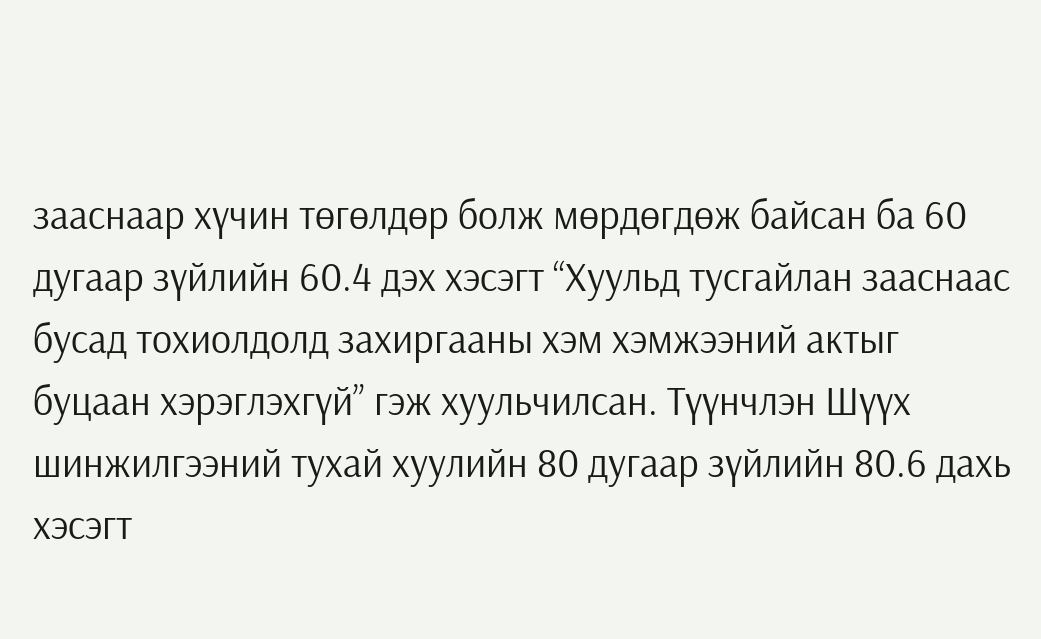зааснаар хүчин төгөлдөр болж мөрдөгдөж байсан ба 60 дугаар зүйлийн 60.4 дэх хэсэгт “Хуульд тусгайлан зааснаас бусад тохиолдолд захиргааны хэм хэмжээний актыг буцаан хэрэглэхгүй” гэж хуульчилсан. Түүнчлэн Шүүх шинжилгээний тухай хуулийн 80 дугаар зүйлийн 80.6 дахь хэсэгт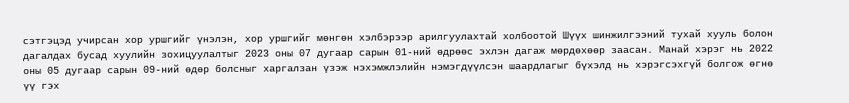сэтгэцэд учирсан хор уршгийг үнэлэн, хор уршгийг мөнгөн хэлбэрээр арилгуулахтай холбоотой Шүүх шинжилгээний тухай хууль болон дагалдах бусад хуулийн зохицуулалтыг 2023 оны 07 дугаар сарын 01-ний өдрөөс эхлэн дагаж мөрдөхөөр заасан. Манай хэрэг нь 2022 оны 05 дугаар сарын 09-ний өдөр болсныг харгалзан үзэж нэхэмжлэлийн нэмэгдүүлсэн шаардлагыг бүхэлд нь хэрэгсэхгүй болгож өгнө үү гэх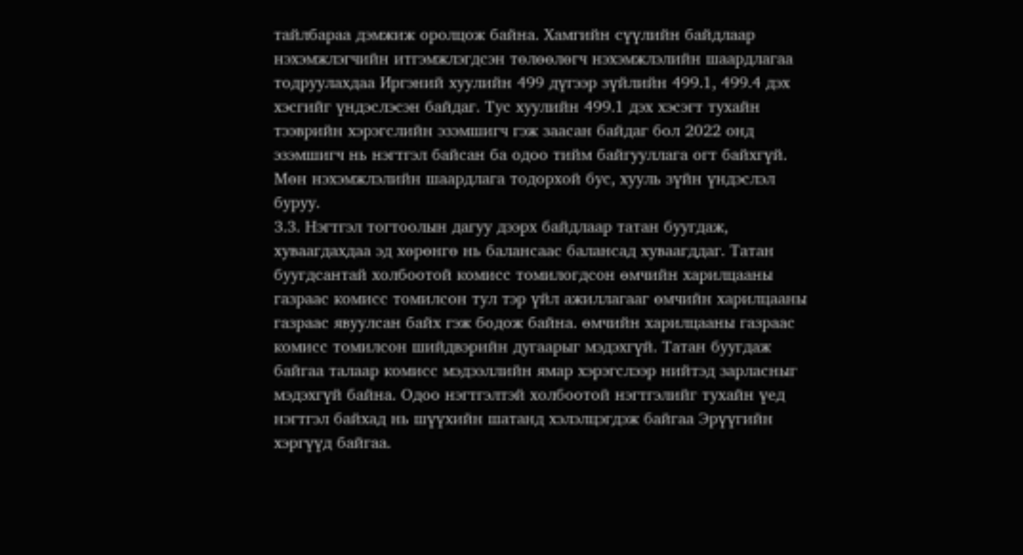тайлбараа дэмжиж оролцож байна. Хамгийн сүүлийн байдлаар нэхэмжлэгчийн итгэмжлэгдсэн төлөөлөгч нэхэмжлэлийн шаардлагаа тодруулахдаа Иргэний хуулийн 499 дүгээр зүйлийн 499.1, 499.4 дэх хэсгийг үндэслэсэн байдаг. Тус хуулийн 499.1 дэх хэсэгт тухайн тээврийн хэрэгслийн эзэмшигч гэж заасан байдаг бол 2022 онд эзэмшигч нь нэгтгэл байсан ба одоо тийм байгууллага огт байхгүй. Мөн нэхэмжлэлийн шаардлага тодорхой бус, хууль зүйн үндэслэл буруу.
3.3. Нэгтгэл тогтоолын дагуу дээрх байдлаар татан буугдаж, хуваагдахдаа эд хөрөнгө нь балансаас балансад хуваагддаг. Татан буугдсантай холбоотой комисс томилогдсон өмчийн харилцааны газраас комисс томилсон тул тэр үйл ажиллагааг өмчийн харилцааны газраас явуулсан байх гэж бодож байна. өмчийн харилцааны газраас комисс томилсон шийдвэрийн дугаарыг мэдэхгүй. Татан буугдаж байгаа талаар комисс мэдээллийн ямар хэрэгслээр нийтэд зарласныг мэдэхгүй байна. Одоо нэгтгэлтэй холбоотой нэгтгэлийг тухайн үед нэгтгэл байхад нь шүүхийн шатанд хэлэлцэгдэж байгаа Эрүүгийн хэргүүд байгаа.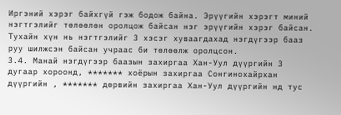Иргэний хэрэг байхгүй гэж бодож байна. Эрүүгийн хэрэгт миний нэгтгэлийг төлөөлөн оролцож байсан нэг эрүүгийн хэрэг байсан. Тухайн хүн нь нэгтгэлийг 3 хэсэг хуваагдахад нэгдүгээр бааз руу шилжсэн байсан учраас би төлөөлж оролцсон.
3.4. Манай нэгдүгээр баазын захиргаа Хан-Уул дүүргийн 3 дугаар хороонд, ******* хоёрын захиргаа Сонгинохайрхан дүүргийн , ******* дөрвийн захиргаа Хан-Уул дүүргийн нд тус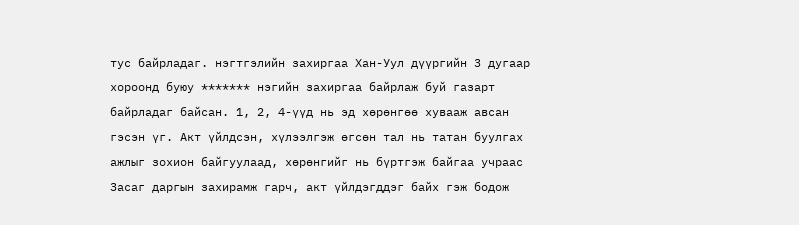тус байрладаг. нэгтгэлийн захиргаа Хан-Уул дүүргийн 3 дугаар хороонд буюу ******* нэгийн захиргаа байрлаж буй газарт байрладаг байсан. 1, 2, 4-үүд нь эд хөрөнгөө хувааж авсан гэсэн үг. Акт үйлдсэн, хүлээлгэж өгсөн тал нь татан буулгах ажлыг зохион байгуулаад, хөрөнгийг нь бүртгэж байгаа учраас Засаг даргын захирамж гарч, акт үйлдэгддэг байх гэж бодож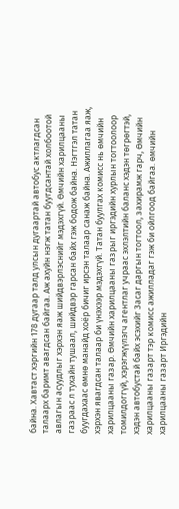байна. Хавтаст хэргийн 178 дугаар талд улсын дугаартай автобус актлагдсан талаарх баримт авагдсан байгаа. Аж ахуйн нэгж татан буугдсантай холбоотой авлагын асуудлыг хэрхэн яаж шийдвэрлэснийг мэдэхгүй. Өмчийн харилцааны газраас л тухайн тушаал, шийдвэр гарсан байх гэж бодож байна. Нэгтгэл татан буугдахаас өмнө манайд хоёр бичиг ирсэн талаар санаж байна. Ажиллагаа яаж, хэрхэн явагдсан талаар би үнэхээр мэдэхгүй. Татан буулгах комисс нь өмчийн харилцааны газар. Өмчийн харилцааны газрыг иргэдийн хурлын тогтоолоор томилдоггүй, хэрэгжүүлэгч агентлаг учраас эхлэлтийн баланс хэдэн төгрөгтэй, хэдэн автобустай байх эсэхийг Засаг даргын тогтоол, захирамж гарч, Өмчийн харилцааны газарт тэр комисс ажилладаг гэж би ойлгоод байгаа. өмчийн харилцааны газарт Иргэдийн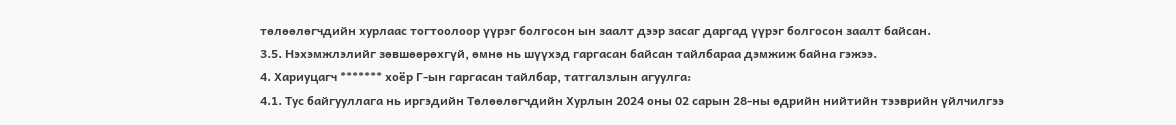төлөөлөгчдийн хурлаас тогтоолоор үүрэг болгосон ын заалт дээр засаг даргад үүрэг болгосон заалт байсан.
3.5. Нэхэмжлэлийг зөвшөөрөхгүй, өмнө нь шүүхэд гаргасан байсан тайлбараа дэмжиж байна гэжээ.
4. Хариуцагч ******* хоёр Г-ын гаргасан тайлбар, татгалзлын агуулга:
4.1. Тус байгууллага нь иргэдийн Төлөөлөгчдийн Хурлын 2024 оны 02 сарын 28-ны өдрийн нийтийн тээврийн үйлчилгээ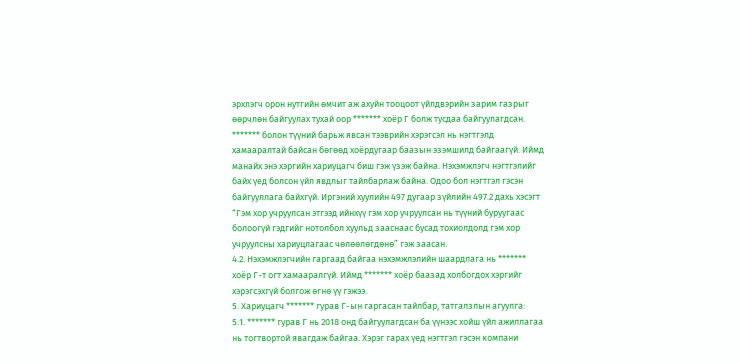эрхлэгч орон нутгийн өмчит аж ахуйн тооцоот үйлдвэрийн зарим газрыг өөрчлөн байгуулах тухай оор ******* хоёр Г болж тусдаа байгуулагдсан. ******* болон түүний барьж явсан тээврийн хэрэгсэл нь нэгтгэлд хамааралтай байсан бөгөөд хоёрдугаар баазын эзэмшилд байгаагүй. Иймд манайх энэ хэргийн хариуцагч биш гэж үзэж байна. Нэхэмжлэгч нэгтгэлийг байх үед болсон үйл явдлыг тайлбарлаж байна. Одоо бол нэгтгэл гэсэн байгууллага байхгүй. Иргэний хуулийн 497 дугаар зүйлийн 497.2 дахь хэсэгт “Гэм хор учруулсан этгээд ийнхүү гэм хор учруулсан нь түүний буруугаас болоогүй гэдгийг нотолбол хуульд зааснаас бусад тохиолдолд гэм хор учруулсны хариуцлагаас чөлөөлөгдөнө” гэж заасан.
4.2. Нэхэмжлэгчийн гаргаад байгаа нэхэмжлэлийн шаардлага нь ******* хоёр Г-т огт хамааралгүй. Иймд ******* хоёр баазад холбогдох хэргийг хэрэгсэхгүй болгож өгнө үү гэжээ.
5. Хариуцагч ******* гурав Г-ын гаргасан тайлбар, татгалзлын агуулга:
5.1. ******* гурав Г нь 2018 онд байгуулагдсан ба үүнээс хойш үйл ажиллагаа нь тогтвортой явагдаж байгаа. Хэрэг гарах үед нэгтгэл гэсэн компани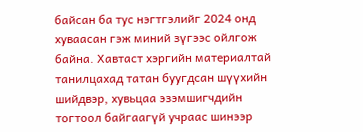байсан ба тус нэгтгэлийг 2024 онд хуваасан гэж миний зүгээс ойлгож байна. Хавтаст хэргийн материалтай танилцахад татан буугдсан шүүхийн шийдвэр, хувьцаа эзэмшигчдийн тогтоол байгаагүй учраас шинээр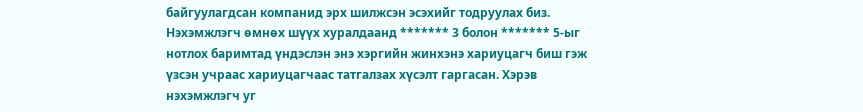байгуулагдсан компанид эрх шилжсэн эсэхийг тодруулах биз. Нэхэмжлэгч өмнөх шүүх хуралдаанд ******* 3 болон ******* 5-ыг нотлох баримтад үндэслэн энэ хэргийн жинхэнэ хариуцагч биш гэж үзсэн учраас хариуцагчаас татгалзах хүсэлт гаргасан. Хэрэв нэхэмжлэгч уг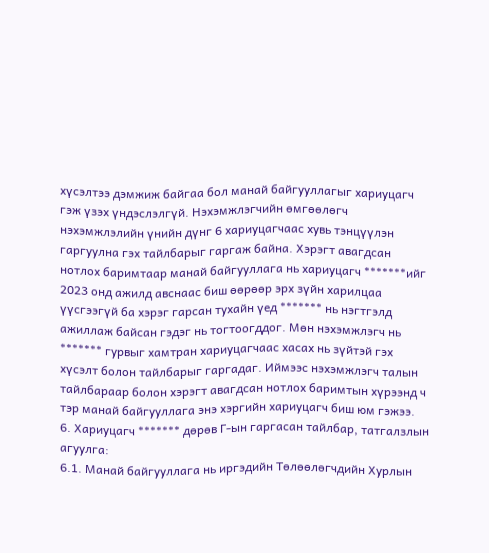хүсэлтээ дэмжиж байгаа бол манай байгууллагыг хариуцагч гэж үзэх үндэслэлгүй. Нэхэмжлэгчийн өмгөөлөгч нэхэмжлэлийн үнийн дүнг 6 хариуцагчаас хувь тэнцүүлэн гаргуулна гэх тайлбарыг гаргаж байна. Хэрэгт авагдсан нотлох баримтаар манай байгууллага нь хариуцагч *******ийг 2023 онд ажилд авснаас биш өөрөөр эрх зүйн харилцаа үүсгээгүй ба хэрэг гарсан тухайн үед ******* нь нэгтгэлд ажиллаж байсан гэдэг нь тогтоогддог. Мөн нэхэмжлэгч нь ******* гурвыг хамтран хариуцагчаас хасах нь зүйтэй гэх хүсэлт болон тайлбарыг гаргадаг. Иймээс нэхэмжлэгч талын тайлбараар болон хэрэгт авагдсан нотлох баримтын хүрээнд ч тэр манай байгууллага энэ хэргийн хариуцагч биш юм гэжээ.
6. Хариуцагч ******* дөрөв Г-ын гаргасан тайлбар, татгалзлын агуулга:
6.1. Манай байгууллага нь иргэдийн Төлөөлөгчдийн Хурлын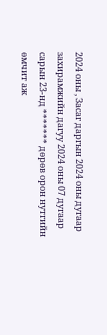2024 оны , Засаг даргын 2024 оны дугаар захирамжийн дагуу 2024 оны 07 дугаар сарын 23-нд ******* дөрөв орон нутгийн өмчит аж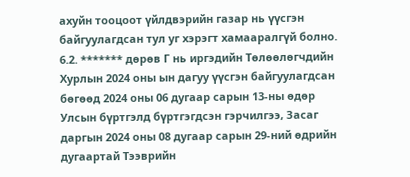ахуйн тооцоот үйлдвэрийн газар нь үүсгэн байгуулагдсан тул уг хэрэгт хамааралгүй болно.
6.2. ******* дөрөв Г нь иргэдийн Төлөөлөгчдийн Хурлын 2024 оны ын дагуу үүсгэн байгуулагдсан бөгөөд 2024 оны 06 дугаар сарын 13-ны өдөр Улсын бүртгэлд бүртгэгдсэн гэрчилгээ, Засаг даргын 2024 оны 08 дугаар сарын 29-ний өдрийн дугаартай Тээврийн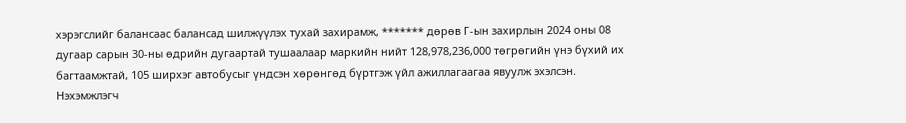хэрэгслийг балансаас балансад шилжүүлэх тухай захирамж, ******* дөрөв Г-ын захирлын 2024 оны 08 дугаар сарын 30-ны өдрийн дугаартай тушаалаар маркийн нийт 128,978,236,000 төгрөгийн үнэ бүхий их багтаамжтай, 105 ширхэг автобусыг үндсэн хөрөнгөд бүртгэж үйл ажиллагаагаа явуулж эхэлсэн. Нэхэмжлэгч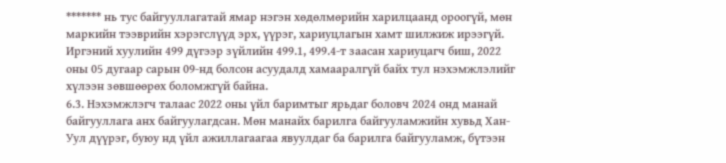******* нь тус байгууллагатай ямар нэгэн хөдөлмөрийн харилцаанд ороогүй, мөн маркийн тээврийн хэрэгслүүд эрх, үүрэг, хариуцлагын хамт шилжиж ирээгүй. Иргэний хуулийн 499 дүгээр зүйлийн 499.1, 499.4-т заасан хариуцагч биш, 2022 оны 05 дугаар сарын 09-нд болсон асуудалд хамааралгүй байх тул нэхэмжлэлийг хүлээн зөвшөөрөх боломжгүй байна.
6.3. Нэхэмжлэгч талаас 2022 оны үйл баримтыг ярьдаг боловч 2024 онд манай байгууллага анх байгуулагдсан. Мөн манайх барилга байгууламжийн хувьд Хан-Уул дүүрэг, буюу нд үйл ажиллагаагаа явуулдаг ба барилга байгууламж, бүтээн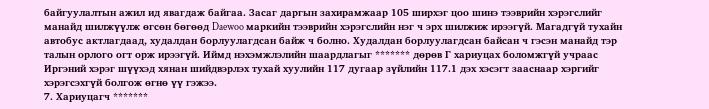байгуулалтын ажил ид явагдаж байгаа. Засаг даргын захирамжаар 105 ширхэг цоо шинэ тээврийн хэрэгслийг манайд шилжүүлж өгсөн бөгөөд Daewoo маркийн тээврийн хэрэгслийн нэг ч эрх шилжиж ирээгүй. Магадгүй тухайн автобус актлагдаад, худалдан борлуулагдсан байж ч болно. Худалдан борлуулагдсан байсан ч гэсэн манайд тэр талын орлого огт орж ирээгүй. Иймд нэхэмжлэлийн шаардлагыг ******* дөрөв Г хариуцах боломжгүй учраас Иргэний хэрэг шүүхэд хянан шийдвэрлэх тухай хуулийн 117 дугаар зүйлийн 117.1 дэх хэсэгт зааснаар хэргийг хэрэгсэхгүй болгож өгнө үү гэжээ.
7. Хариуцагч *******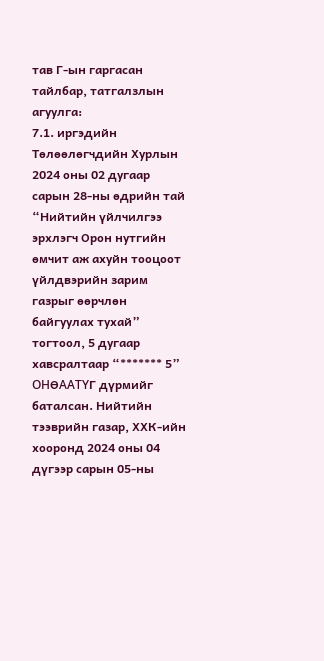тав Г-ын гаргасан тайлбар, татгалзлын агуулга:
7.1. иргэдийн Төлөөлөгчдийн Хурлын 2024 оны 02 дугаар сарын 28-ны өдрийн тай “Нийтийн үйлчилгээ эрхлэгч Орон нутгийн өмчит аж ахуйн тооцоот үйлдвэрийн зарим газрыг өөрчлөн байгуулах тухай” тогтоол, 5 дугаар хавсралтаар “******* 5” ΟΗӨΑΑΤΥГ дүрмийг баталсан. Нийтийн тээврийн газар, ХХК-ийн хооронд 2024 оны 04 дүгээр сарын 05-ны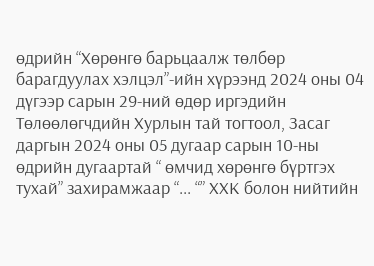өдрийн “Хөрөнгө барьцаалж төлбөр барагдуулах хэлцэл”-ийн хүрээнд 2024 оны 04 дүгээр сарын 29-ний өдөр иргэдийн Төлөөлөгчдийн Хурлын тай тогтоол, Засаг даргын 2024 оны 05 дугаар сарын 10-ны өдрийн дугаартай “ өмчид хөрөнгө бүртгэх тухай” захирамжаар “... “” ХХК болон нийтийн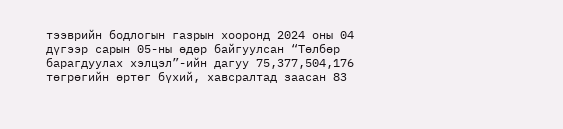тээврийн бодлогын газрын хооронд 2024 оны 04 дүгээр сарын 05-ны өдөр байгуулсан “Төлбөр барагдуулах хэлцэл”-ийн дагуу 75,377,504,176 төгрөгийн өртөг бүхий, хавсралтад заасан 83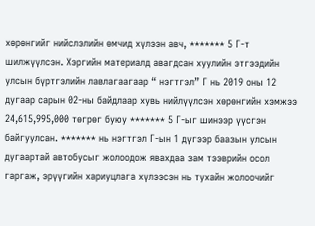хөрөнгийг нийслэлийн өмчид хүлээн авч, ******* 5 Г-т шилжүүлсэн. Хэргийн материалд авагдсан хуулийн этгээдийн улсын бүртгэлийн лавлагаагаар “ нэгтгэл” Г нь 2019 оны 12 дугаар сарын 02-ны байдлаар хувь нийлүүлсэн хөрөнгийн хэмжээ 24,615,995,000 төгрөг буюу ******* 5 Г-ыг шинээр үүсгэн байгуулсан. ******* нь нэгтгэл Г-ын 1 дүгээр баазын улсын дугаартай автобусыг жолоодож явахдаа зам тээврийн осол гаргаж, эрүүгийн хариуцлага хүлээсэн нь тухайн жолоочийг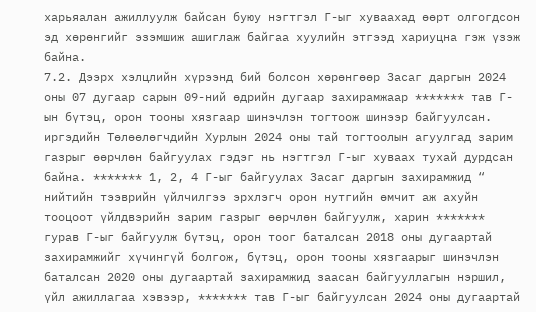харьяалан ажиллуулж байсан буюу нэгтгэл Г-ыг хуваахад өөрт олгогдсон эд хөрөнгийг эзэмшиж ашиглаж байгаа хуулийн этгээд хариуцна гэж үзэж байна.
7.2. Дээрх хэлцлийн хүрээнд бий болсон хөрөнгөөр Засаг даргын 2024 оны 07 дугаар сарын 09-ний өдрийн дугаар захирамжаар ******* тав Г-ын бүтэц, орон тооны хязгаар шинэчлэн тогтоож шинээр байгуулсан. иргэдийн Төлөөлөгчдийн Хурлын 2024 оны тай тогтоолын агуулгад зарим газрыг өөрчлөн байгуулах гэдэг нь нэгтгэл Г-ыг хуваах тухай дурдсан байна. ******* 1, 2, 4 Г-ыг байгуулах Засаг даргын захирамжид “ нийтийн тээврийн үйлчилгээ эрхлэгч орон нутгийн өмчит аж ахуйн тооцоот үйлдвэрийн зарим газрыг өөрчлөн байгуулж, харин ******* гурав Г-ыг байгуулж бүтэц, орон тоог баталсан 2018 оны дугаартай захирамжийг хүчингүй болгож, бүтэц, орон тооны хязгаарыг шинэчлэн баталсан 2020 оны дугаартай захирамжид заасан байгууллагын нэршил, үйл ажиллагаа хэвээр, ******* тав Г-ыг байгуулсан 2024 оны дугаартай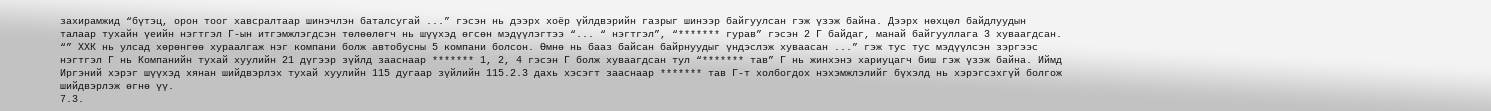захирамжид “бүтэц, орон тоог хавсралтаар шинэчлэн баталсугай ...” гэсэн нь дээрх хоёр үйлдвэрийн газрыг шинээр байгуулсан гэж үзэж байна. Дээрх нөхцөл байдлуудын талаар тухайн үеийн нэгтгэл Г-ын итгэмжлэгдсэн төлөөлөгч нь шүүхэд өгсөн мэдүүлэгтээ “... “ нэгтгэл”, “******* гурав” гэсэн 2 Г байдаг, манай байгууллага 3 хуваагдсан. “” ХХК нь улсад хөрөнгөө хураалгаж нэг компани болж автобусны 5 компани болсон. Өмнө нь бааз байсан байрнуудыг үндэслэж хуваасан ...” гэж тус тус мэдүүлсэн зэргээс нэгтгэл Г нь Компанийн тухай хуулийн 21 дүгээр зүйлд зааснаар ******* 1, 2, 4 гэсэн Г болж хуваагдсан тул “******* тав” Г нь жинхэнэ хариуцагч биш гэж үзэж байна. Иймд Иргэний хэрэг шүүхэд хянан шийдвэрлэх тухай хуулийн 115 дугаар зүйлийн 115.2.3 дахь хэсэгт зааснаар ******* тав Г-т холбогдох нэхэмжлэлийг бүхэлд нь хэрэгсэхгүй болгож шийдвэрлэж өгнө үү.
7.3.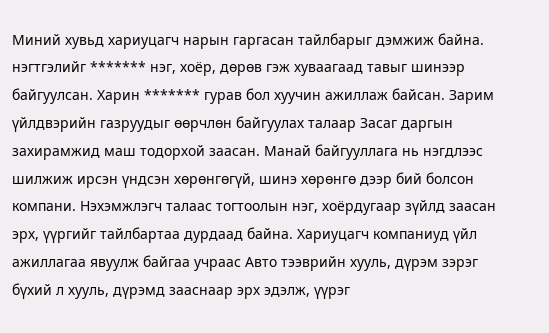Миний хувьд хариуцагч нарын гаргасан тайлбарыг дэмжиж байна. нэгтгэлийг ******* нэг, хоёр, дөрөв гэж хуваагаад тавыг шинээр байгуулсан. Харин ******* гурав бол хуучин ажиллаж байсан. Зарим үйлдвэрийн газруудыг өөрчлөн байгуулах талаар Засаг даргын захирамжид маш тодорхой заасан. Манай байгууллага нь нэгдлээс шилжиж ирсэн үндсэн хөрөнгөгүй, шинэ хөрөнгө дээр бий болсон компани. Нэхэмжлэгч талаас тогтоолын нэг, хоёрдугаар зүйлд заасан эрх, үүргийг тайлбартаа дурдаад байна. Хариуцагч компаниуд үйл ажиллагаа явуулж байгаа учраас Авто тээврийн хууль, дүрэм зэрэг бүхий л хууль, дүрэмд зааснаар эрх эдэлж, үүрэг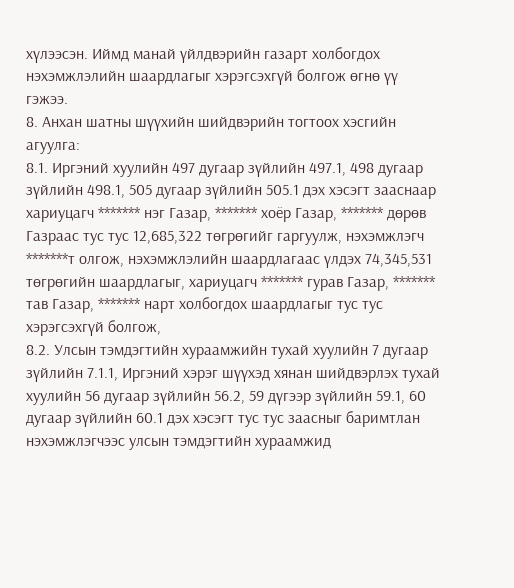хүлээсэн. Иймд манай үйлдвэрийн газарт холбогдох нэхэмжлэлийн шаардлагыг хэрэгсэхгүй болгож өгнө үү гэжээ.
8. Анхан шатны шүүхийн шийдвэрийн тогтоох хэсгийн агуулга:
8.1. Иргэний хуулийн 497 дугаар зүйлийн 497.1, 498 дугаар зүйлийн 498.1, 505 дугаар зүйлийн 505.1 дэх хэсэгт зааснаар хариуцагч ******* нэг Газар, ******* хоёр Газар, ******* дөрөв Газраас тус тус 12,685,322 төгрөгийг гаргуулж, нэхэмжлэгч *******т олгож, нэхэмжлэлийн шаардлагаас үлдэх 74,345,531 төгрөгийн шаардлагыг, хариуцагч ******* гурав Газар, ******* тав Газар, ******* нарт холбогдох шаардлагыг тус тус хэрэгсэхгүй болгож,
8.2. Улсын тэмдэгтийн хураамжийн тухай хуулийн 7 дугаар зүйлийн 7.1.1, Иргэний хэрэг шүүхэд хянан шийдвэрлэх тухай хуулийн 56 дугаар зүйлийн 56.2, 59 дүгээр зүйлийн 59.1, 60 дугаар зүйлийн 60.1 дэх хэсэгт тус тус заасныг баримтлан нэхэмжлэгчээс улсын тэмдэгтийн хураамжид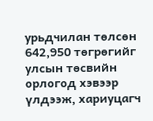урьдчилан төлсөн 642,950 төгрөгийг улсын төсвийн орлогод хэвээр үлдээж, хариуцагч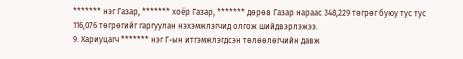******* нэг Газар, ******* хоёр Газар, ******* дөрөв Газар нараас 348,229 төгрөг буюу тус тус 116,076 төгрөгийг гаргуулан нэхэмжлэгчид олгож шийдвэрлэжээ.
9. Хариуцагч ******* нэг Г-ын итгэмжлэгдсэн төлөөлөгчийн давж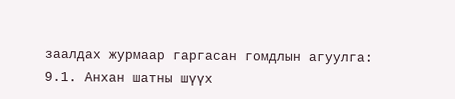заалдах журмаар гаргасан гомдлын агуулга:
9.1. Анхан шатны шүүх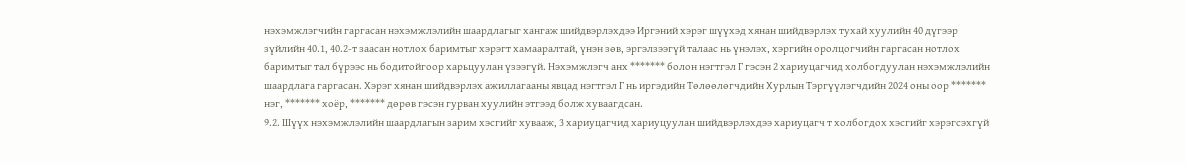нэхэмжлэгчийн гаргасан нэхэмжлэлийн шаардлагыг хангаж шийдвэрлэхдээ Иргэний хэрэг шүүхэд хянан шийдвэрлэх тухай хуулийн 40 дүгээр зүйлийн 40.1, 40.2-т заасан нотлох баримтыг хэрэгт хамааралтай, үнэн зөв, эргэлзээгүй талаас нь үнэлэх, хэргийн оролцогчийн гаргасан нотлох баримтыг тал бүрээс нь бодитойгоор харьцуулан үзээгүй. Нэхэмжлэгч анх ******* болон нэгтгэл Г гэсэн 2 хариуцагчид холбогдуулан нэхэмжлэлийн шаардлага гаргасан. Хэрэг хянан шийдвэрлэх ажиллагааны явцад нэгтгэл Г нь иргэдийн Төлөөлөгчдийн Хурлын Тэргүүлэгчдийн 2024 оны оор ******* нэг, ******* хоёр, ******* дөрөв гэсэн гурван хуулийн этгээд болж хуваагдсан.
9.2. Шүүх нэхэмжлэлийн шаардлагын зарим хэсгийг хувааж, 3 хариуцагчид хариуцуулан шийдвэрлэхдээ хариуцагч т холбогдох хэсгийг хэрэгсэхгүй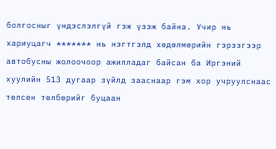болгосныг үндэслэлгүй гэж үзэж байна. Учир нь хариуцагч ******* нь нэгтгэлд хөдөлмөрийн гэрээгээр автобусны жолоочоор ажилладаг байсан ба Иргэний хуулийн 513 дугаар зүйлд зааснаар гэм хор учруулснаас төлсөн төлбөрийг буцаан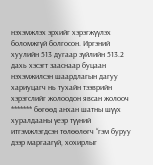нэхэмжлэх эрхийг хэрэгжүүлэх боломжгүй болгосон. Иргэний хуулийн 513 дугаар зүйлийн 513.2 дахь хэсэгт зааснаар буцаан нэхэмжилсэн шаардлагын дагуу хариуцагч нь тухайн тээврийн хэрэгслийг жолоодон явсан жолооч ******* бөгөөд анхан шатны шүүх хуралдааны үеэр түүний итгэмжлэгдсэн төлөөлөгч “гэм буруу дээр маргаагүй, хохирлыг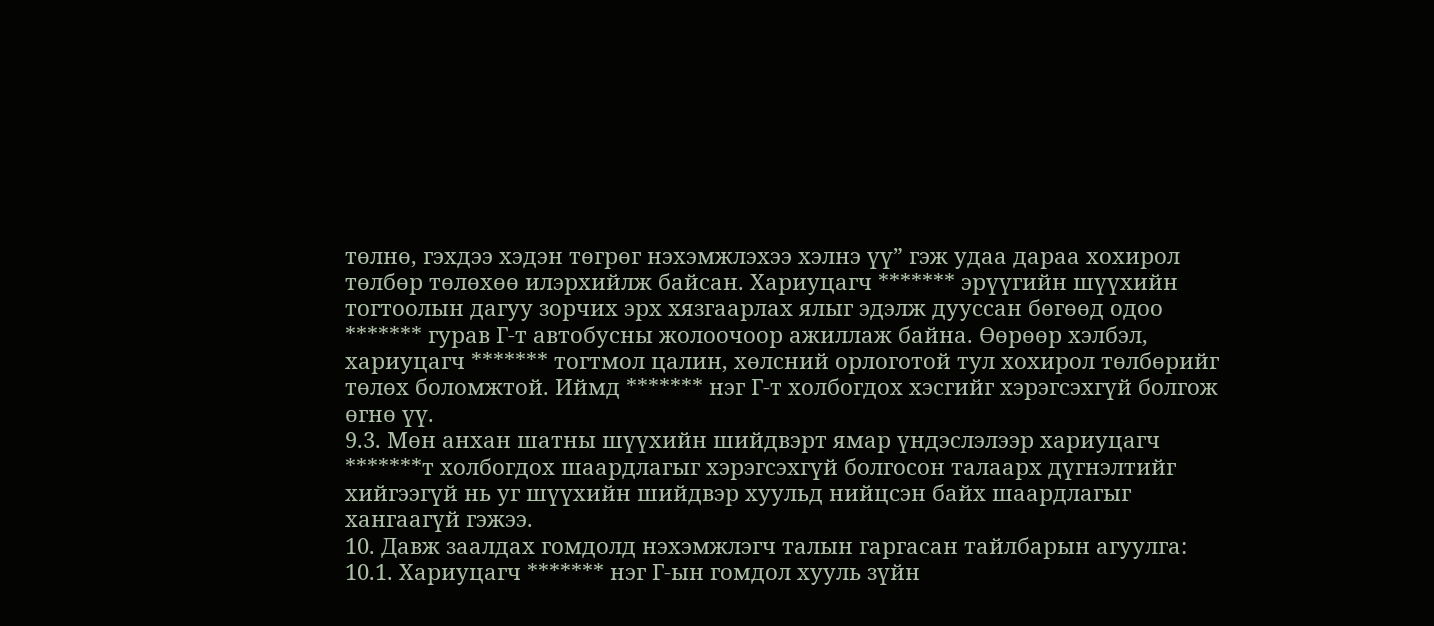төлнө, гэхдээ хэдэн төгрөг нэхэмжлэхээ хэлнэ үү” гэж удаа дараа хохирол төлбөр төлөхөө илэрхийлж байсан. Хариуцагч ******* эрүүгийн шүүхийн тогтоолын дагуу зорчих эрх хязгаарлах ялыг эдэлж дууссан бөгөөд одоо ******* гурав Г-т автобусны жолоочоор ажиллаж байна. Өөрөөр хэлбэл, хариуцагч ******* тогтмол цалин, хөлсний орлоготой тул хохирол төлбөрийг төлөх боломжтой. Иймд ******* нэг Г-т холбогдох хэсгийг хэрэгсэхгүй болгож өгнө үү.
9.3. Мөн анхан шатны шүүхийн шийдвэрт ямар үндэслэлээр хариуцагч *******т холбогдох шаардлагыг хэрэгсэхгүй болгосон талаарх дүгнэлтийг хийгээгүй нь уг шүүхийн шийдвэр хуульд нийцсэн байх шаардлагыг хангаагүй гэжээ.
10. Давж заалдах гомдолд нэхэмжлэгч талын гаргасан тайлбарын агуулга:
10.1. Хариуцагч ******* нэг Г-ын гомдол хууль зүйн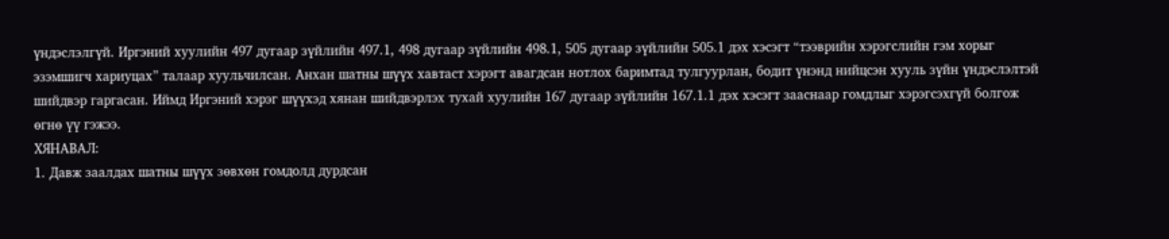үндэслэлгүй. Иргэний хуулийн 497 дугаар зүйлийн 497.1, 498 дугаар зүйлийн 498.1, 505 дугаар зүйлийн 505.1 дэх хэсэгт “тээврийн хэрэгслийн гэм хорыг эзэмшигч хариуцах” талаар хуульчилсан. Анхан шатны шүүх хавтаст хэрэгт авагдсан нотлох баримтад тулгуурлан, бодит үнэнд нийцсэн хууль зүйн үндэслэлтэй шийдвэр гаргасан. Иймд Иргэний хэрэг шүүхэд хянан шийдвэрлэх тухай хуулийн 167 дугаар зүйлийн 167.1.1 дэх хэсэгт зааснаар гомдлыг хэрэгсэхгүй болгож өгнө үү гэжээ.
ХЯНАВАЛ:
1. Давж заалдах шатны шүүх зөвхөн гомдолд дурдсан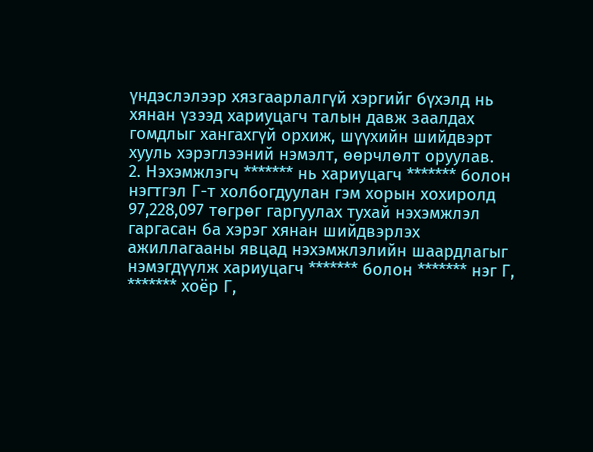үндэслэлээр хязгаарлалгүй хэргийг бүхэлд нь хянан үзээд хариуцагч талын давж заалдах гомдлыг хангахгүй орхиж, шүүхийн шийдвэрт хууль хэрэглээний нэмэлт, өөрчлөлт оруулав.
2. Нэхэмжлэгч ******* нь хариуцагч ******* болон нэгтгэл Г-т холбогдуулан гэм хорын хохиролд 97,228,097 төгрөг гаргуулах тухай нэхэмжлэл гаргасан ба хэрэг хянан шийдвэрлэх ажиллагааны явцад нэхэмжлэлийн шаардлагыг нэмэгдүүлж хариуцагч ******* болон ******* нэг Г, ******* хоёр Г,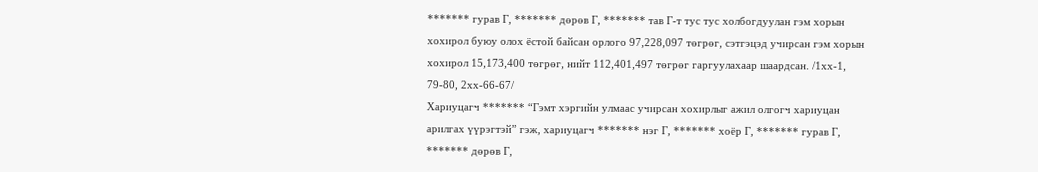******* гурав Г, ******* дөрөв Г, ******* тав Г-т тус тус холбогдуулан гэм хорын хохирол буюу олох ёстой байсан орлого 97,228,097 төгрөг, сэтгэцэд учирсан гэм хорын хохирол 15,173,400 төгрөг, нийт 112,401,497 төгрөг гаргуулахаар шаардсан. /1хх-1, 79-80, 2хх-66-67/
Хариуцагч ******* “Гэмт хэргийн улмаас учирсан хохирлыг ажил олгогч хариуцан арилгах үүрэгтэй” гэж, хариуцагч ******* нэг Г, ******* хоёр Г, ******* гурав Г, ******* дөрөв Г,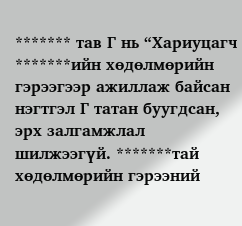******* тав Г нь “Хариуцагч *******ийн хөдөлмөрийн гэрээгээр ажиллаж байсан нэгтгэл Г татан буугдсан, эрх залгамжлал шилжээгүй. *******тай хөдөлмөрийн гэрээний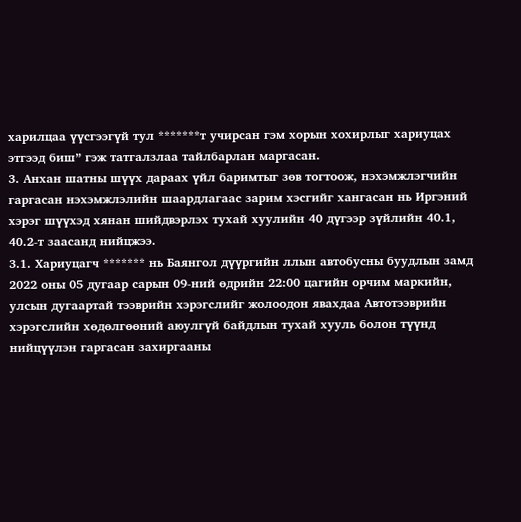харилцаа үүсгээгүй тул *******т учирсан гэм хорын хохирлыг хариуцах этгээд биш” гэж татгалзлаа тайлбарлан маргасан.
3. Анхан шатны шүүх дараах үйл баримтыг зөв тогтоож, нэхэмжлэгчийн гаргасан нэхэмжлэлийн шаардлагаас зарим хэсгийг хангасан нь Иргэний хэрэг шүүхэд хянан шийдвэрлэх тухай хуулийн 40 дүгээр зүйлийн 40.1, 40.2-т заасанд нийцжээ.
3.1. Хариуцагч ******* нь Баянгол дүүргийн ллын автобусны буудлын замд 2022 оны 05 дугаар сарын 09-ний өдрийн 22:00 цагийн орчим маркийн, улсын дугаартай тээврийн хэрэгслийг жолоодон явахдаа Автотээврийн хэрэгслийн хөдөлгөөний аюулгүй байдлын тухай хууль болон түүнд нийцүүлэн гаргасан захиргааны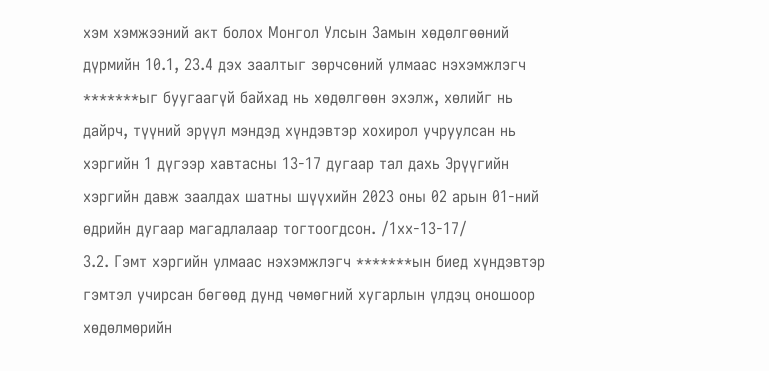хэм хэмжээний акт болох Монгол Улсын Замын хөдөлгөөний дүрмийн 10.1, 23.4 дэх заалтыг зөрчсөний улмаас нэхэмжлэгч *******ыг буугаагүй байхад нь хөдөлгөөн эхэлж, хөлийг нь дайрч, түүний эрүүл мэндэд хүндэвтэр хохирол учруулсан нь хэргийн 1 дүгээр хавтасны 13-17 дугаар тал дахь Эрүүгийн хэргийн давж заалдах шатны шүүхийн 2023 оны 02 арын 01-ний өдрийн дугаар магадлалаар тогтоогдсон. /1хх-13-17/
3.2. Гэмт хэргийн улмаас нэхэмжлэгч *******ын биед хүндэвтэр гэмтэл учирсан бөгөөд дунд чөмөгний хугарлын үлдэц оношоор хөдөлмөрийн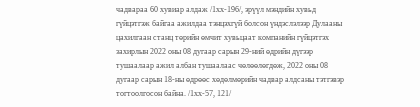чадвараа 60 хувиар алдаж /1хх-196/, эрүүл мэндийн хувьд гүйцэтгэж байгаа ажилдаа тэнцэхгүй болсон үндэслэлээр Дулааны цахилгаан станц төрийн өмчит хувьцаат компанийн гүйцэтгэх захирлын 2022 оны 08 дугаар сарын 29-ний өдрийн дүгээр тушаалаар ажил албан тушаалаас чөлөөлөгдөж, 2022 оны 08 дугаар сарын 18-ны өдрөөс хөдөлмөрийн чадвар алдсаны тэтгэвэр тогтоолгосон байна. /1хх-57, 121/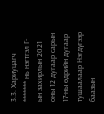3.3. Хариуцагч ******* нь нэгтгэл Г-ын захирлын 2021 оны 12 дугаар сарын 17-ны өдрийн дугаар тушаалаар Нэгдүгээр баазын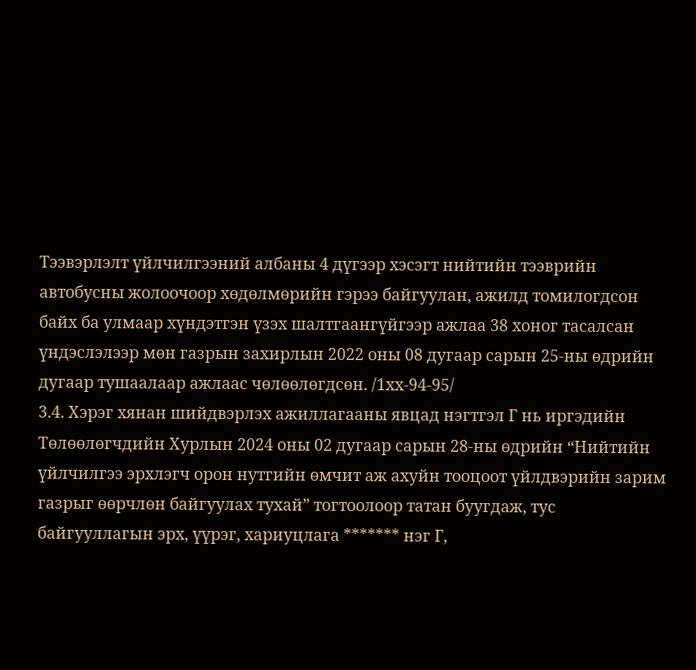Тээвэрлэлт үйлчилгээний албаны 4 дүгээр хэсэгт нийтийн тээврийн автобусны жолоочоор хөдөлмөрийн гэрээ байгуулан, ажилд томилогдсон байх ба улмаар хүндэтгэн үзэх шалтгаангүйгээр ажлаа 38 хоног тасалсан үндэслэлээр мөн газрын захирлын 2022 оны 08 дугаар сарын 25-ны өдрийн дугаар тушаалаар ажлаас чөлөөлөгдсөн. /1хх-94-95/
3.4. Хэрэг хянан шийдвэрлэх ажиллагааны явцад нэгтгэл Г нь иргэдийн Төлөөлөгчдийн Хурлын 2024 оны 02 дугаар сарын 28-ны өдрийн “Нийтийн үйлчилгээ эрхлэгч орон нутгийн өмчит аж ахуйн тооцоот үйлдвэрийн зарим газрыг өөрчлөн байгуулах тухай” тогтоолоор татан буугдаж, тус байгууллагын эрх, үүрэг, хариуцлага ******* нэг Г,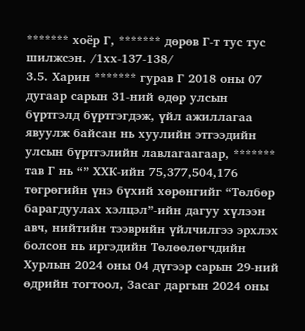******* хоёр Г, ******* дөрөв Г-т тус тус шилжсэн. /1хх-137-138/
3.5. Харин ******* гурав Г 2018 оны 07 дугаар сарын 31-ний өдөр улсын бүртгэлд бүртгэгдэж, үйл ажиллагаа явуулж байсан нь хуулийн этгээдийн улсын бүртгэлийн лавлагаагаар, ******* тав Г нь “” ХХК-ийн 75,377,504,176 төгрөгийн үнэ бүхий хөрөнгийг “Төлбөр барагдуулах хэлцэл”-ийн дагуу хүлээн авч, нийтийн тээврийн үйлчилгээ эрхлэх болсон нь иргэдийн Төлөөлөгчдийн Хурлын 2024 оны 04 дүгээр сарын 29-ний өдрийн тогтоол, Засаг даргын 2024 оны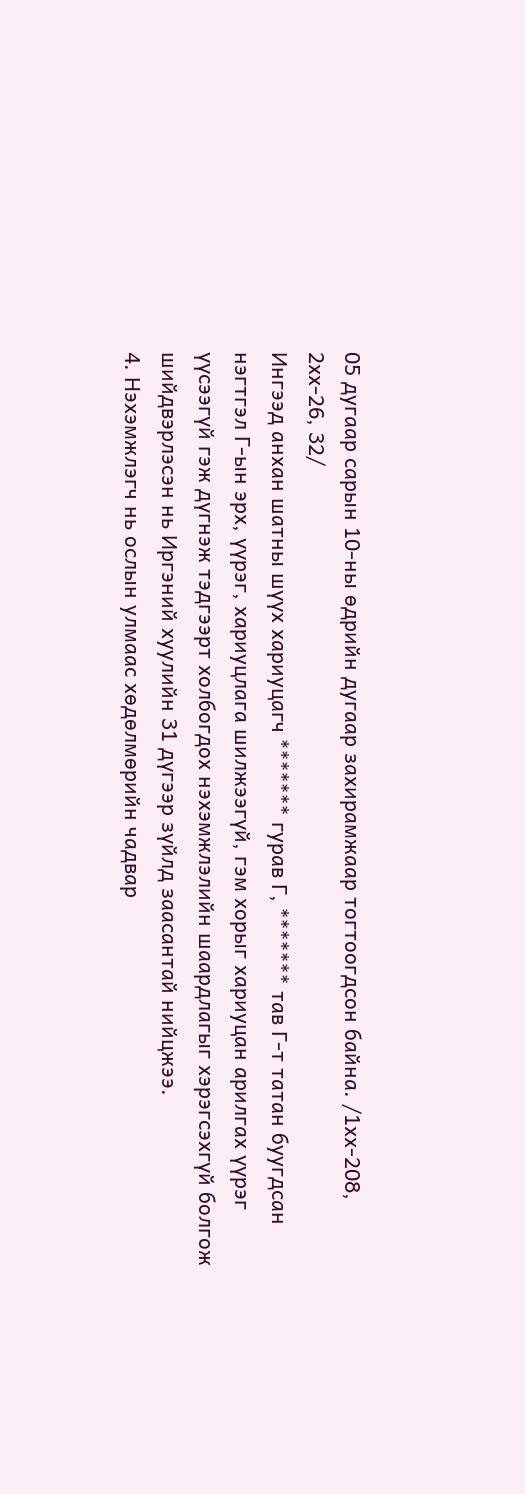05 дугаар сарын 10-ны өдрийн дугаар захирамжаар тогтоогдсон байна. /1хх-208, 2хх-26, 32/
Ингээд анхан шатны шүүх хариуцагч ******* гурав Г, ******* тав Г-т татан буугдсан нэгтгэл Г-ын эрх, үүрэг, хариуцлага шилжээгүй, гэм хорыг хариуцан арилгах үүрэг үүсээгүй гэж дүгнэж тэдгээрт холбогдох нэхэмжлэлийн шаардлагыг хэрэгсэхгүй болгож шийдвэрлэсэн нь Иргэний хуулийн 31 дүгээр зүйлд заасантай нийцжээ.
4. Нэхэмжлэгч нь ослын улмаас хөдөлмөрийн чадвар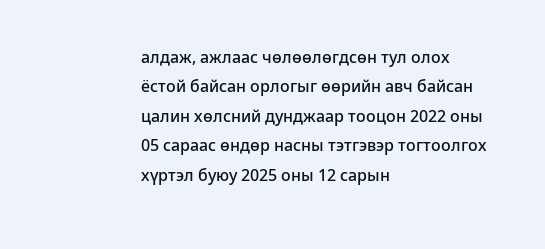алдаж, ажлаас чөлөөлөгдсөн тул олох ёстой байсан орлогыг өөрийн авч байсан цалин хөлсний дунджаар тооцон 2022 оны 05 сараас өндөр насны тэтгэвэр тогтоолгох хүртэл буюу 2025 оны 12 сарын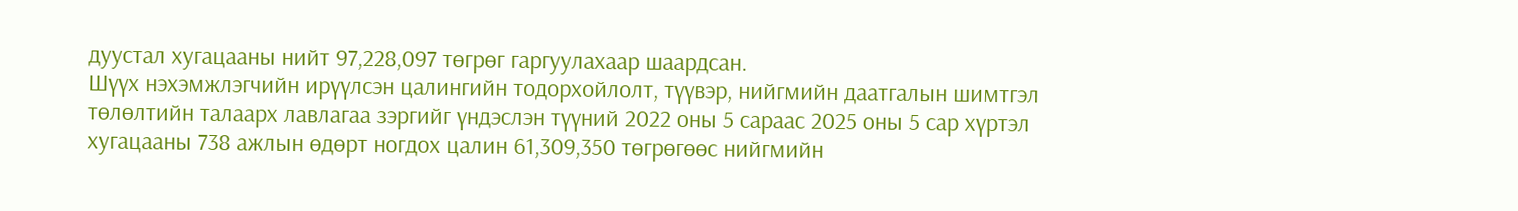дуустал хугацааны нийт 97,228,097 төгрөг гаргуулахаар шаардсан.
Шүүх нэхэмжлэгчийн ирүүлсэн цалингийн тодорхойлолт, түүвэр, нийгмийн даатгалын шимтгэл төлөлтийн талаарх лавлагаа зэргийг үндэслэн түүний 2022 оны 5 сараас 2025 оны 5 сар хүртэл хугацааны 738 ажлын өдөрт ногдох цалин 61,309,350 төгрөгөөс нийгмийн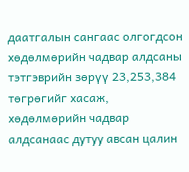даатгалын сангаас олгогдсон хөдөлмөрийн чадвар алдсаны тэтгэврийн зөрүү 23,253,384 төгрөгийг хасаж, хөдөлмөрийн чадвар алдсанаас дутуу авсан цалин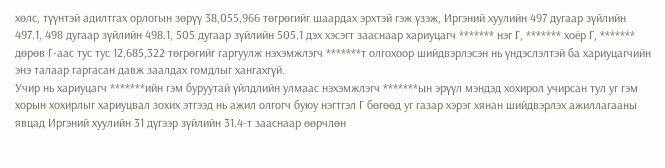хөлс, түүнтэй адилтгах орлогын зөрүү 38,055,966 төгрөгийг шаардах эрхтэй гэж үзэж, Иргэний хуулийн 497 дугаар зүйлийн 497.1, 498 дугаар зүйлийн 498.1, 505 дугаар зүйлийн 505.1 дэх хэсэгт зааснаар хариуцагч ******* нэг Г, ******* хоёр Г, ******* дөрөв Г-аас тус тус 12,685,322 төгрөгийг гаргуулж нэхэмжлэгч *******т олгохоор шийдвэрлэсэн нь үндэслэлтэй ба хариуцагчийн энэ талаар гаргасан давж заалдах гомдлыг хангахгүй.
Учир нь хариуцагч *******ийн гэм буруутай үйлдлийн улмаас нэхэмжлэгч *******ын эрүүл мэндэд хохирол учирсан тул уг гэм хорын хохирлыг хариуцвал зохих этгээд нь ажил олгогч буюу нэгтгэл Г бөгөөд уг газар хэрэг хянан шийдвэрлэх ажиллагааны явцад Иргэний хуулийн 31 дүгээр зүйлийн 31.4-т зааснаар өөрчлөн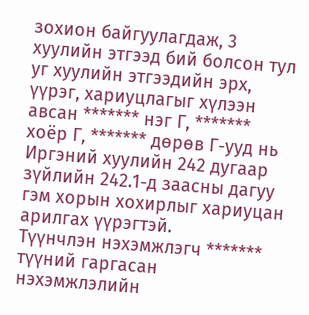зохион байгуулагдаж, 3 хуулийн этгээд бий болсон тул уг хуулийн этгээдийн эрх, үүрэг, хариуцлагыг хүлээн авсан ******* нэг Г, ******* хоёр Г, ******* дөрөв Г-ууд нь Иргэний хуулийн 242 дугаар зүйлийн 242.1-д заасны дагуу гэм хорын хохирлыг хариуцан арилгах үүрэгтэй.
Түүнчлэн нэхэмжлэгч ******* түүний гаргасан нэхэмжлэлийн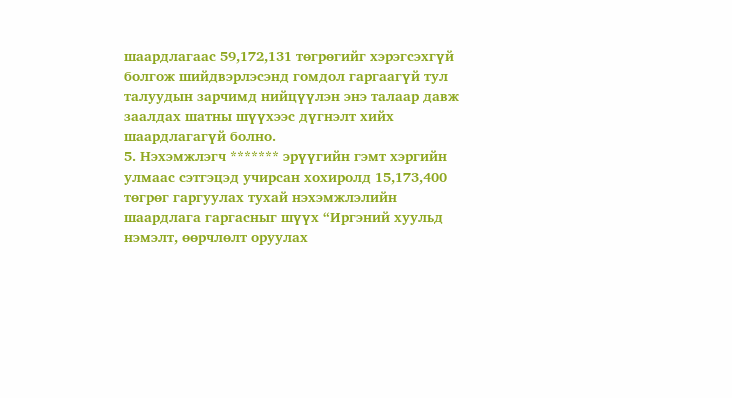шаардлагаас 59,172,131 төгрөгийг хэрэгсэхгүй болгож шийдвэрлэсэнд гомдол гаргаагүй тул талуудын зарчимд нийцүүлэн энэ талаар давж заалдах шатны шүүхээс дүгнэлт хийх шаардлагагүй болно.
5. Нэхэмжлэгч ******* эрүүгийн гэмт хэргийн улмаас сэтгэцэд учирсан хохиролд 15,173,400 төгрөг гаргуулах тухай нэхэмжлэлийн шаардлага гаргасныг шүүх “Иргэний хуульд нэмэлт, өөрчлөлт оруулах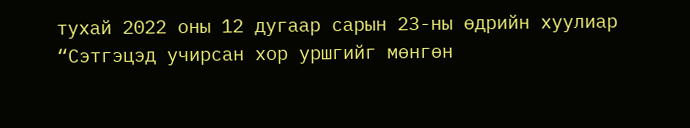тухай 2022 оны 12 дугаар сарын 23-ны өдрийн хуулиар “Сэтгэцэд учирсан хор уршгийг мөнгөн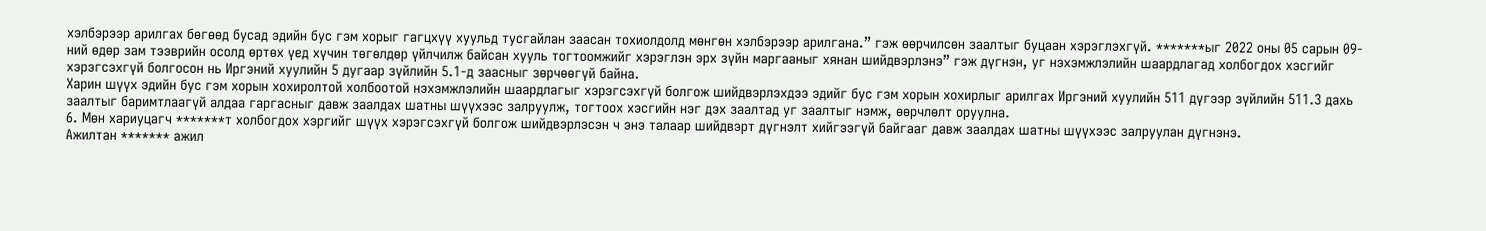хэлбэрээр арилгах бөгөөд бусад эдийн бус гэм хорыг гагцхүү хуульд тусгайлан заасан тохиолдолд мөнгөн хэлбэрээр арилгана.” гэж өөрчилсөн заалтыг буцаан хэрэглэхгүй. *******ыг 2022 оны 05 сарын 09-ний өдөр зам тээврийн осолд өртөх үед хүчин төгөлдөр үйлчилж байсан хууль тогтоомжийг хэрэглэн эрх зүйн маргааныг хянан шийдвэрлэнэ” гэж дүгнэн, уг нэхэмжлэлийн шаардлагад холбогдох хэсгийг хэрэгсэхгүй болгосон нь Иргэний хуулийн 5 дугаар зүйлийн 5.1-д заасныг зөрчөөгүй байна.
Харин шүүх эдийн бус гэм хорын хохиролтой холбоотой нэхэмжлэлийн шаардлагыг хэрэгсэхгүй болгож шийдвэрлэхдээ эдийг бус гэм хорын хохирлыг арилгах Иргэний хуулийн 511 дүгээр зүйлийн 511.3 дахь заалтыг баримтлаагүй алдаа гаргасныг давж заалдах шатны шүүхээс залруулж, тогтоох хэсгийн нэг дэх заалтад уг заалтыг нэмж, өөрчлөлт оруулна.
6. Мөн хариуцагч *******т холбогдох хэргийг шүүх хэрэгсэхгүй болгож шийдвэрлэсэн ч энэ талаар шийдвэрт дүгнэлт хийгээгүй байгааг давж заалдах шатны шүүхээс залруулан дүгнэнэ.
Ажилтан ******* ажил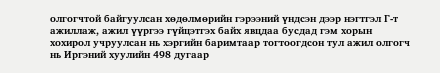олгогчтой байгуулсан хөдөлмөрийн гэрээний үндсэн дээр нэгтгэл Г-т ажиллаж, ажил үүргээ гүйцэтгэх байх явцдаа бусдад гэм хорын хохирол учруулсан нь хэргийн баримтаар тогтоогдсон тул ажил олгогч нь Иргэний хуулийн 498 дугаар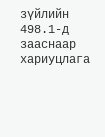зүйлийн 498.1-д зааснаар хариуцлага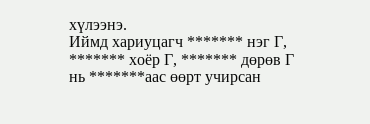хүлээнэ.
Иймд хариуцагч ******* нэг Г, ******* хоёр Г, ******* дөрөв Г нь *******аас өөрт учирсан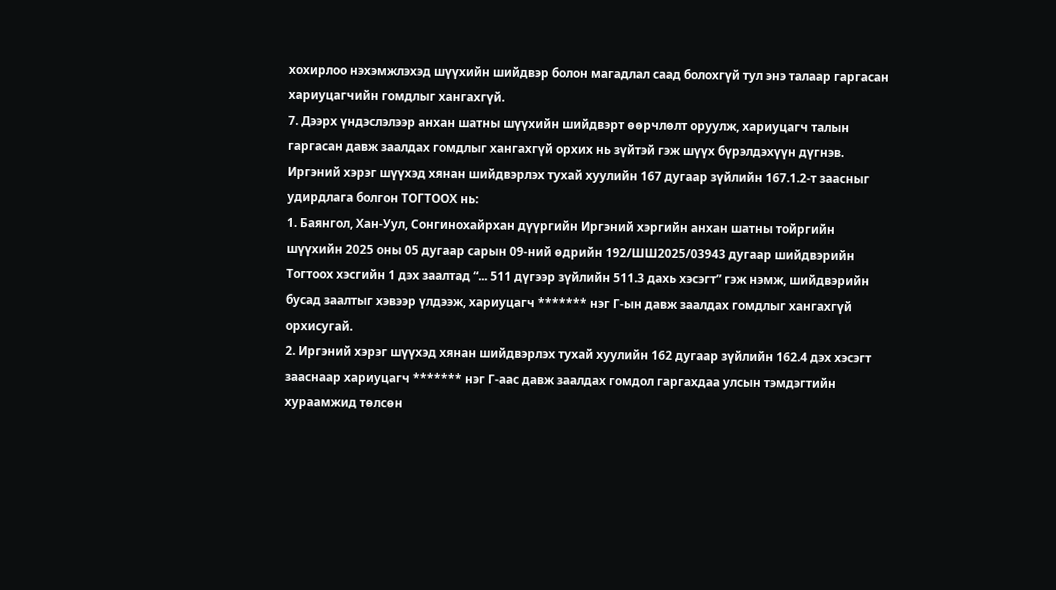хохирлоо нэхэмжлэхэд шүүхийн шийдвэр болон магадлал саад болохгүй тул энэ талаар гаргасан хариуцагчийн гомдлыг хангахгүй.
7. Дээрх үндэслэлээр анхан шатны шүүхийн шийдвэрт өөрчлөлт оруулж, хариуцагч талын гаргасан давж заалдах гомдлыг хангахгүй орхих нь зүйтэй гэж шүүх бүрэлдэхүүн дүгнэв.
Иргэний хэрэг шүүхэд хянан шийдвэрлэх тухай хуулийн 167 дугаар зүйлийн 167.1.2-т заасныг удирдлага болгон ТОГТООХ нь:
1. Баянгол, Хан-Уул, Сонгинохайрхан дүүргийн Иргэний хэргийн анхан шатны тойргийн шүүхийн 2025 оны 05 дугаар сарын 09-ний өдрийн 192/ШШ2025/03943 дугаар шийдвэрийн
Тогтоох хэсгийн 1 дэх заалтад “... 511 дүгээр зүйлийн 511.3 дахь хэсэгт” гэж нэмж, шийдвэрийн бусад заалтыг хэвээр үлдээж, хариуцагч ******* нэг Г-ын давж заалдах гомдлыг хангахгүй орхисугай.
2. Иргэний хэрэг шүүхэд хянан шийдвэрлэх тухай хуулийн 162 дугаар зүйлийн 162.4 дэх хэсэгт зааснаар хариуцагч ******* нэг Г-аас давж заалдах гомдол гаргахдаа улсын тэмдэгтийн хураамжид төлсөн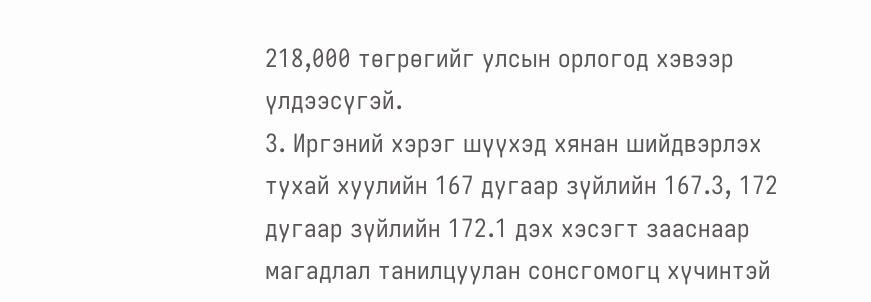218,000 төгрөгийг улсын орлогод хэвээр үлдээсүгэй.
3. Иргэний хэрэг шүүхэд хянан шийдвэрлэх тухай хуулийн 167 дугаар зүйлийн 167.3, 172 дугаар зүйлийн 172.1 дэх хэсэгт зааснаар магадлал танилцуулан сонсгомогц хүчинтэй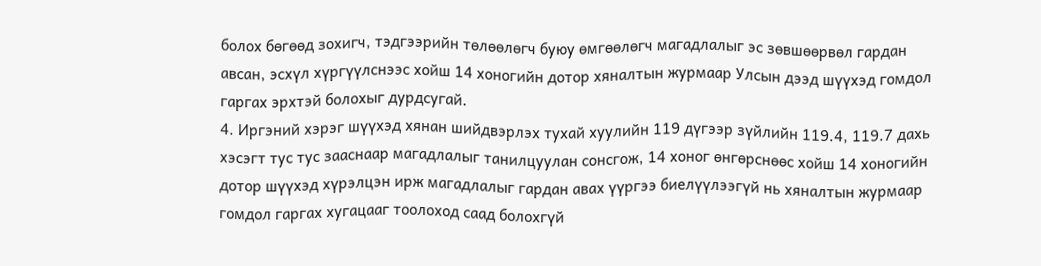болох бөгөөд зохигч, тэдгээрийн төлөөлөгч буюу өмгөөлөгч магадлалыг эс зөвшөөрвөл гардан авсан, эсхүл хүргүүлснээс хойш 14 хоногийн дотор хяналтын журмаар Улсын дээд шүүхэд гомдол гаргах эрхтэй болохыг дурдсугай.
4. Иргэний хэрэг шүүхэд хянан шийдвэрлэх тухай хуулийн 119 дүгээр зүйлийн 119.4, 119.7 дахь хэсэгт тус тус зааснаар магадлалыг танилцуулан сонсгож, 14 хоног өнгөрснөөс хойш 14 хоногийн дотор шүүхэд хүрэлцэн ирж магадлалыг гардан авах үүргээ биелүүлээгүй нь хяналтын журмаар гомдол гаргах хугацааг тоолоход саад болохгүй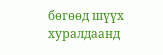бөгөөд шүүх хуралдаанд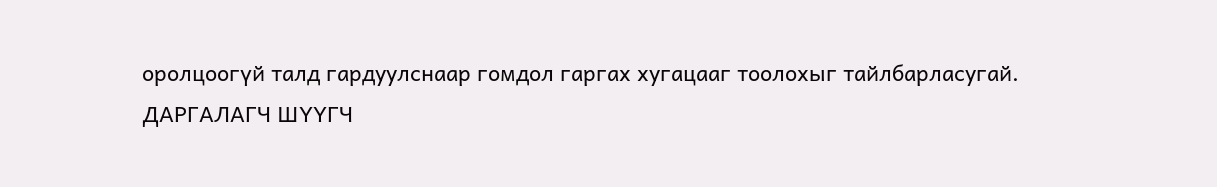оролцоогүй талд гардуулснаар гомдол гаргах хугацааг тоолохыг тайлбарласугай.
ДАРГАЛАГЧ ШҮҮГЧ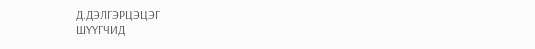Д.ДЭЛГЭРЦЭЦЭГ
ШҮҮГЧИД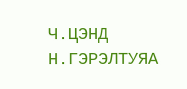Ч.ЦЭНД
Н.ГЭРЭЛТУЯА